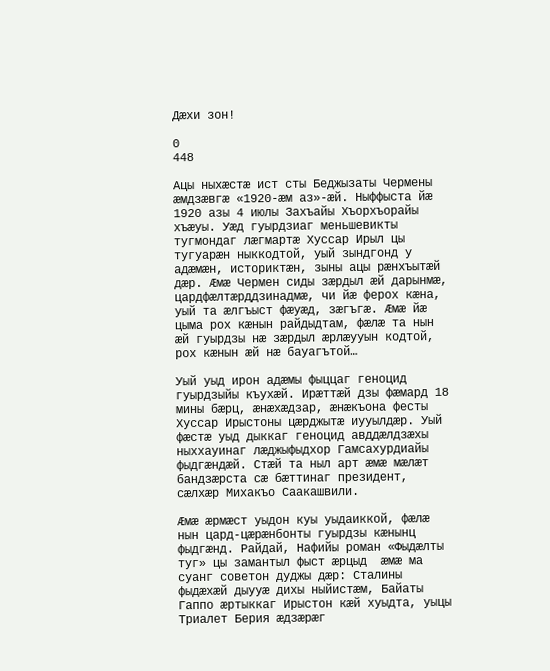Дӕхи зон!

0
448

Ацы ныхӕстӕ ист сты Беджызаты Чермены ӕмдзӕвгӕ «1920-ӕм аз»-ӕй. Ныффыста йӕ 1920 азы 4 июлы Захъайы Хъорхъорайы хъӕуы. Уӕд гуырдзиаг меньшевикты тугмондаг лӕгмартӕ Хуссар Ирыл цы тугуарӕн ныккодтой, уый зындгонд у адӕмӕн, историктӕн, зыны ацы рӕнхъытӕй дӕр. Ӕмӕ Чермен сиды зӕрдыл ӕй дарынмӕ, цардфӕлтӕрддзинадмӕ, чи йӕ ферох кӕна, уый та ӕлгъыст фӕуӕд, зӕгъгӕ. Ӕмӕ йӕ цыма рох кӕнын райдыдтам, фӕлӕ та нын ӕй гуырдзы нӕ зӕрдыл ӕрлӕууын кодтой, рох кӕнын ӕй нӕ бауагътой…

Уый уыд ирон адӕмы фыццаг геноцид гуырдзыйы къухӕй. Ирӕттӕй дзы фӕмард 18 мины бӕрц, ӕнӕхӕдзар, ӕнӕкъона фесты Хуссар Ирыстоны цӕрджытӕ иууылдӕр. Уый фӕстӕ уыд дыккаг геноцид авддӕлдзӕхы ныххауинаг лӕджыфыдхор Гамсахурдиайы фыдгӕндӕй. Стӕй та ныл арт ӕмӕ мӕлӕт бандзӕрста сӕ бӕттинаг президент, сӕлхӕр Михакъо Саакашвили.

Ӕмӕ ӕрмӕст уыдон куы уыдаиккой, фӕлӕ нын цард-цӕрӕнбонты гуырдзы кӕнынц фыдгӕнд. Райдай, Нафийы роман «Фыдӕлты туг» цы замантыл фыст ӕрцыд  ӕмӕ ма суанг советон дуджы дӕр: Сталины фыдӕхӕй дыууӕ дихы ныйистӕм, Байаты Гаппо ӕртыккаг Ирыстон кӕй хуыдта, уыцы Триалет Берия ӕдзӕрӕг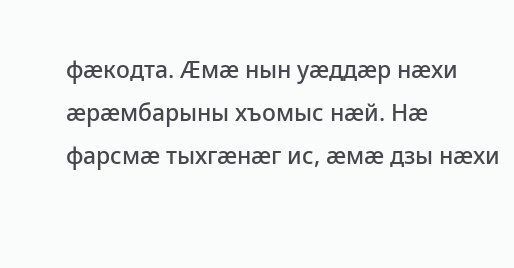фӕкодта. Ӕмӕ нын уӕддӕр нӕхи ӕрӕмбарыны хъомыс нӕй. Нӕ фарсмӕ тыхгӕнӕг ис, ӕмӕ дзы нӕхи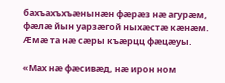бахъахъхъӕнынӕн фӕрӕз нӕ агурӕм, фӕлӕ йын уарзӕгой ныхӕстӕ кӕнӕм. Ӕмӕ та нӕ сӕры къӕрцц фӕцӕуы.

«Мах нӕ фӕсивӕд, нӕ ирон ном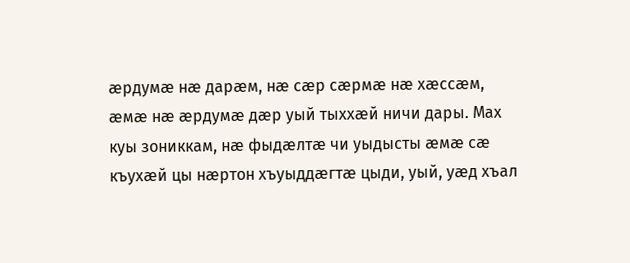ӕрдумӕ нӕ дарӕм, нӕ сӕр сӕрмӕ нӕ хӕссӕм, ӕмӕ нӕ ӕрдумӕ дӕр уый тыххӕй ничи дары. Мах куы зониккам, нӕ фыдӕлтӕ чи уыдысты ӕмӕ сӕ къухӕй цы нӕртон хъуыддӕгтӕ цыди, уый, уӕд хъал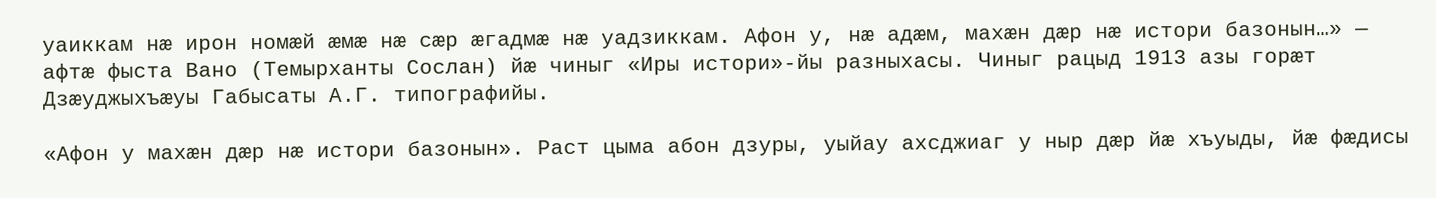уаиккам нӕ ирон номӕй ӕмӕ нӕ сӕр ӕгадмӕ нӕ уадзиккам. Афон у, нӕ адӕм, махӕн дӕр нӕ истори базонын…» — афтӕ фыста Вано (Темырханты Сослан) йӕ чиныг «Иры истори»-йы разныхасы. Чиныг рацыд 1913 азы горӕт Дзӕуджыхъӕуы Габысаты А.Г. типографийы.

«Афон у махӕн дӕр нӕ истори базонын». Раст цыма абон дзуры, уыйау ахсджиаг у ныр дӕр йӕ хъуыды, йӕ фӕдисы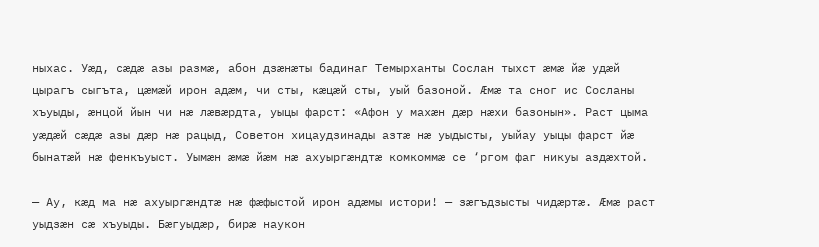ныхас. Уӕд, сӕдӕ азы размӕ, абон дзӕнӕты бадинаг Темырханты Сослан тыхст ӕмӕ йӕ удӕй цырагъ сыгъта, цӕмӕй ирон адӕм, чи сты, кӕцӕй сты, уый базоной. Ӕмӕ та сног ис Сосланы хъуыды, ӕнцой йын чи нӕ лӕвӕрдта, уыцы фарст: «Афон у махӕн дӕр нӕхи базонын». Раст цыма уӕдӕй сӕдӕ азы дӕр нӕ рацыд, Советон хицаудзинады азтӕ нӕ уыдысты, уыйау уыцы фарст йӕ бынатӕй нӕ фенкъуыст. Уымӕн ӕмӕ йӕм нӕ ахуыргӕндтӕ комкоммӕ се ‘ргом фаг никуы аздӕхтой.

— Ау, кӕд ма нӕ ахуыргӕндтӕ нӕ фӕфыстой ирон адӕмы истори! — зӕгъдзысты чидӕртӕ. Ӕмӕ раст уыдзӕн сӕ хъуыды. Бӕгуыдӕр, бирӕ наукон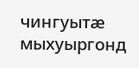чингуытӕ мыхуыргонд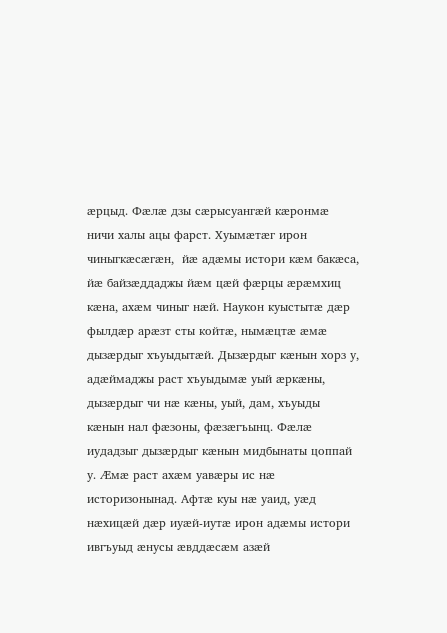ӕрцыд. Фӕлӕ дзы сӕрысуангӕй кӕронмӕ ничи халы ацы фарст. Хуымӕтӕг ирон чиныгкӕсӕгӕн,  йӕ адӕмы истори кӕм бакӕса, йӕ байзӕддаджы йӕм цӕй фӕрцы ӕрӕмхиц кӕна, ахӕм чиныг нӕй. Наукон куыстытӕ дӕр фылдӕр арӕзт сты койтӕ, нымӕцтӕ ӕмӕ дызӕрдыг хъуыдытӕй. Дызӕрдыг кӕнын хорз у, адӕймаджы раст хъуыдымӕ уый ӕркӕны, дызӕрдыг чи нӕ кӕны, уый, дам, хъуыды кӕнын нал фӕзоны, фӕзӕгъынц. Фӕлӕ иудадзыг дызӕрдыг кӕнын мидбынаты цоппай у. Ӕмӕ раст ахӕм уавӕры ис нӕ историзонынад. Афтӕ куы нӕ уаид, уӕд нӕхицӕй дӕр иуӕй-иутӕ ирон адӕмы истори ивгъуыд ӕнусы ӕвддӕсӕм азӕй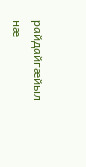райдайгӕйыл нӕ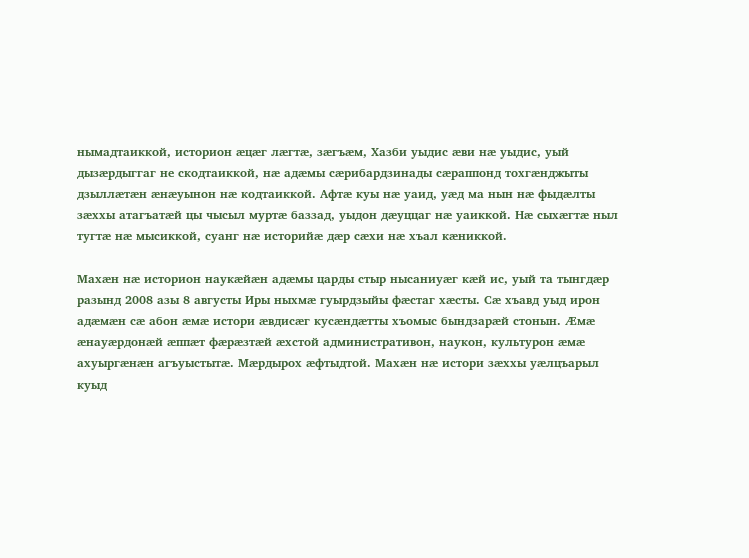нымадтаиккой, историон ӕцӕг лӕгтӕ, зӕгъӕм, Хазби уыдис ӕви нӕ уыдис, уый дызӕрдыггаг не скодтаиккой, нӕ адӕмы сӕрибардзинады сӕраппонд тохгӕнджыты дзыллӕтӕн ӕнӕуынон нӕ кодтаиккой. Афтӕ куы нӕ уаид, уӕд ма нын нӕ фыдӕлты зӕххы атагъатӕй цы чысыл муртӕ баззад, уыдон дӕуццаг нӕ уаиккой. Нӕ сыхӕгтӕ ныл тугтӕ нӕ мысиккой, суанг нӕ историйӕ дӕр сӕхи нӕ хъал кӕниккой.

Махӕн нӕ историон наукӕйӕн адӕмы царды стыр нысаниуӕг кӕй ис, уый та тынгдӕр разынд 2008 азы 8 августы Иры ныхмӕ гуырдзыйы фӕстаг хӕсты. Сӕ хъавд уыд ирон адӕмӕн сӕ абон ӕмӕ истори ӕвдисӕг кусӕндӕтты хъомыс бындзарӕй стонын. Ӕмӕ ӕнауӕрдонӕй ӕппӕт фӕрӕзтӕй ӕхстой административон, наукон, культурон ӕмӕ ахуыргӕнӕн агъуыстытӕ. Мӕрдырох ӕфтыдтой. Махӕн нӕ истори зӕххы уӕлцъарыл куыд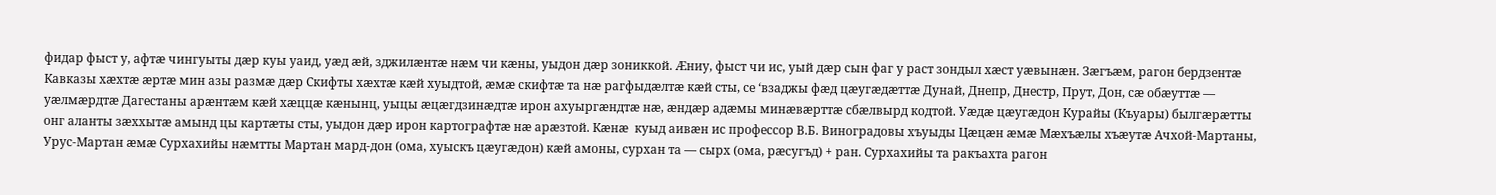фидар фыст у, афтӕ чингуыты дӕр куы уаид, уӕд ӕй, зджилӕнтӕ нӕм чи кӕны, уыдон дӕр зониккой. Ӕниу, фыст чи ис, уый дӕр сын фаг у раст зондыл хӕст уӕвынӕн. Зӕгъӕм, рагон бердзентӕ Кавказы хӕхтӕ ӕртӕ мин азы размӕ дӕр Скифты хӕхтӕ кӕй хуыдтой, ӕмӕ скифтӕ та нӕ рагфыдӕлтӕ кӕй сты, се ‘взаджы фӕд цӕугӕдӕттӕ Дунай, Днепр, Днестр, Прут, Дон, сӕ обӕуттӕ — уӕлмӕрдтӕ Дагестаны арӕнтӕм кӕй хӕццӕ кӕнынц, уыцы ӕцӕгдзинӕдтӕ ирон ахуыргӕндтӕ нӕ, ӕндӕр адӕмы минӕвӕрттӕ сбӕлвырд кодтой. Уӕдӕ цӕугӕдон Курайы (Къуары) былгӕрӕтты онг аланты зӕххытӕ амынд цы картӕты сты, уыдон дӕр ирон картографтӕ нӕ арӕзтой. Кӕнӕ  куыд аивӕн ис профессор В.Б. Виноградовы хъуыды Цӕцӕн ӕмӕ Мӕхъӕлы хъӕутӕ Ачхой-Мартаны, Урус-Мартан ӕмӕ Сурхахийы нӕмтты Мартан мард-дон (ома, хуыскъ цӕугӕдон) кӕй амоны, сурхан та — сырх (ома, рӕсугъд) + ран. Сурхахийы та ракъахта рагон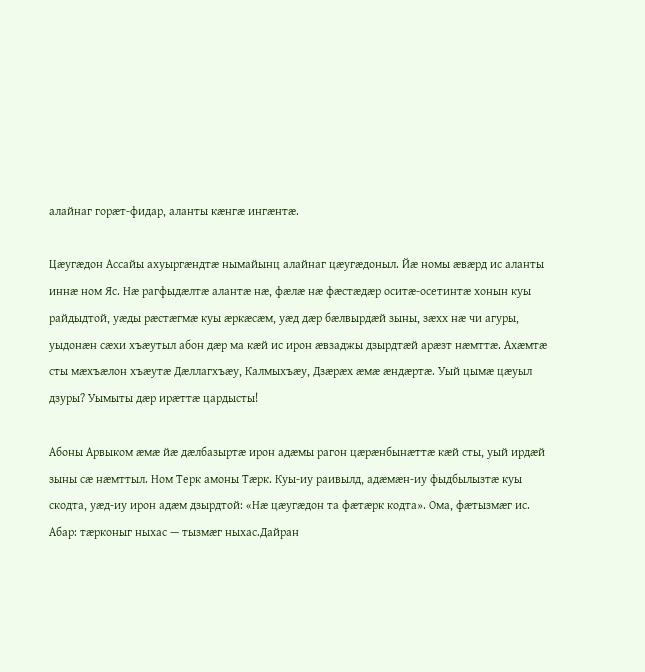алайнаг горӕт-фидар, аланты кӕнгӕ ингӕнтӕ.

Цӕугӕдон Ассайы ахуыргӕндтӕ нымайынц алайнаг цӕугӕдоныл. Йӕ номы ӕвӕрд ис аланты иннӕ ном Яс. Нӕ рагфыдӕлтӕ алантӕ нӕ, фӕлӕ нӕ фӕстӕдӕр оситӕ-осетинтӕ хонын куы райдыдтой, уӕды рӕстӕгмӕ куы ӕркӕсӕм, уӕд дӕр бӕлвырдӕй зыны, зӕхх нӕ чи агуры, уыдонӕн сӕхи хъӕутыл абон дӕр ма кӕй ис ирон ӕвзаджы дзырдтӕй арӕзт нӕмттӕ. Ахӕмтӕ сты мӕхъӕлон хъӕутӕ Дӕллагхъӕу, Калмыхъӕу, Дзӕрӕх ӕмӕ ӕндӕртӕ. Уый цымӕ цӕуыл дзуры? Уымыты дӕр ирӕттӕ цардысты!

Абоны Арвыком ӕмӕ йӕ дӕлбазыртӕ ирон адӕмы рагон цӕрӕнбынӕттӕ кӕй сты, уый ирдӕй зыны сӕ нӕмттыл. Ном Терк амоны Тӕрк. Куы-иу раивылд, адӕмӕн-иу фыдбылызтӕ куы скодта, уӕд-иу ирон адӕм дзырдтой: «Нӕ цӕугӕдон та фӕтӕрк кодта». Ома, фӕтызмӕг ис. Абар: тӕрконыг ныхас — тызмӕг ныхас.Дайран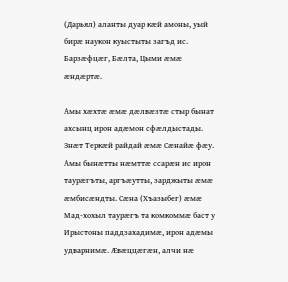(Дарьял) аланты дуар кӕй амоны, уый бирӕ наукон куыстыты загъд ис. Барзӕфцӕг, Бӕлта, Цыми ӕмӕ ӕндӕртӕ.

Амы хӕхтӕ ӕмӕ дӕлвӕзтӕ стыр бынат ахсынц ирон адӕмон сфӕлдыстады. Знӕт Теркӕй райдай ӕмӕ Сӕнайӕ фӕу. Амы бынӕтты нӕмттӕ ссарӕн ис ирон таурӕгъты, аргъӕутты, зарджыты ӕмӕ ӕмбисӕндты. Сӕна (Хъазыбег) ӕмӕ Мад-хохыл таурӕгъ та комкоммӕ баст у Ирыстоны паддзахадимӕ, ирон адӕмы удварнимӕ. Ӕвӕццӕгӕн, алчи нӕ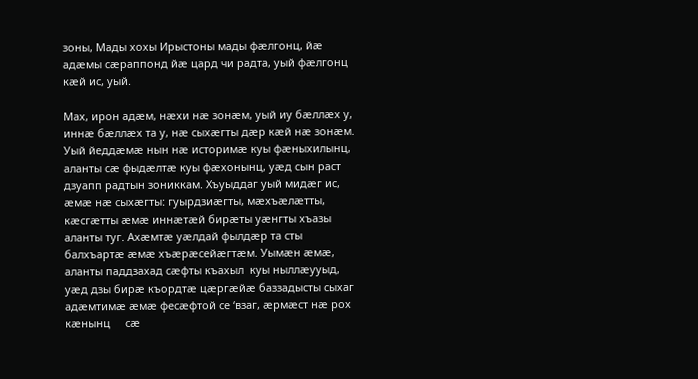зоны, Мады хохы Ирыстоны мады фӕлгонц, йӕ адӕмы сӕраппонд йӕ цард чи радта, уый фӕлгонц кӕй ис, уый.

Мах, ирон адӕм, нӕхи нӕ зонӕм, уый иу бӕллӕх у, иннӕ бӕллӕх та у, нӕ сыхӕгты дӕр кӕй нӕ зонӕм. Уый йеддӕмӕ нын нӕ историмӕ куы фӕныхилынц, аланты сӕ фыдӕлтӕ куы фӕхонынц, уӕд сын раст дзуапп радтын зониккам. Хъуыддаг уый мидӕг ис, ӕмӕ нӕ сыхӕгты: гуырдзиӕгты, мӕхъӕлӕтты, кӕсгӕтты ӕмӕ иннӕтӕй бирӕты уӕнгты хъазы аланты туг. Ахӕмтӕ уӕлдай фылдӕр та сты балхъартӕ ӕмӕ хъӕрӕсейӕгтӕм. Уымӕн ӕмӕ, аланты паддзахад сӕфты къахыл  куы ныллӕууыд, уӕд дзы бирӕ къордтӕ цӕргӕйӕ баззадысты сыхаг адӕмтимӕ ӕмӕ фесӕфтой се ‘взаг, ӕрмӕст нӕ рох кӕнынц     сӕ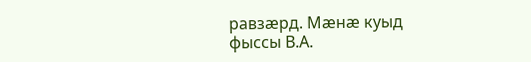равзӕрд. Мӕнӕ куыд фыссы В.А.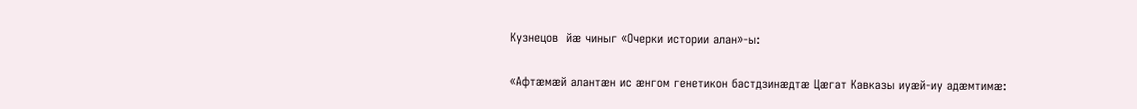Кузнецов  йӕ чиныг «Очерки истории алан»-ы:

«Афтӕмӕй алантӕн ис ӕнгом генетикон бастдзинӕдтӕ Цӕгат Кавказы иуӕй-иу адӕмтимӕ: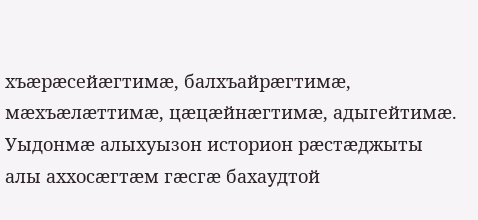хъӕрӕсейӕгтимӕ, балхъайрӕгтимӕ, мӕхъӕлӕттимӕ, цӕцӕйнӕгтимӕ, адыгейтимӕ. Уыдонмӕ алыхуызон историон рӕстӕджыты алы аххосӕгтӕм гӕсгӕ бахаудтой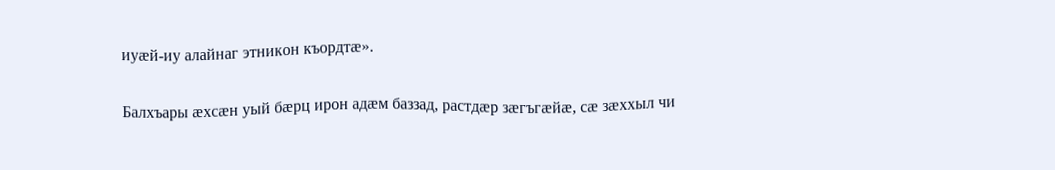иуӕй-иу алайнаг этникон къордтӕ».

Балхъары ӕхсӕн уый бӕрц ирон адӕм баззад, растдӕр зӕгъгӕйӕ, сӕ зӕххыл чи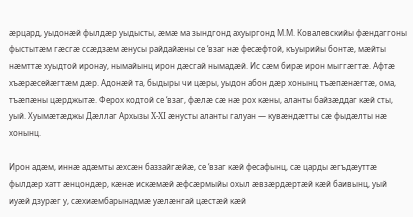ӕрцард, уыдонӕй фылдӕр уыдысты, ӕмӕ ма зындгонд ахуыргонд М.М. Ковалевскийы фӕндаггоны фыстытӕм гӕсгӕ ссӕдзӕм ӕнусы райдайӕны се ‘взаг нӕ фесӕфтой, къуырийы бонтӕ, мӕйты нӕмттӕ хуыдтой иронау, нымайынц ирон дӕсгай нымадӕй. Ис сӕм бирӕ ирон мыггӕгтӕ. Афтӕ хъӕрӕсейӕгтӕм дӕр. Адонӕй та, быдыры чи цӕры, уыдон абон дӕр хонынц тъӕпӕнӕгтӕ, ома, тъӕпӕны цӕрджытӕ. Ферох кодтой се ‘взаг, фӕлӕ сӕ нӕ рох кӕны, аланты байзӕддаг кӕй сты, уый. Хуымӕтӕджы Дӕллаг Архызы X-XI ӕнусты аланты галуан — кувӕндӕтты сӕ фыдӕлты нӕ хонынц.

Ирон адӕм, иннӕ адӕмты ӕхсӕн баззайгӕйӕ, се ‘взаг кӕй фесафынц, сӕ царды ӕгъдӕуттӕ фылдӕр хатт ӕнцондӕр, кӕнӕ искӕмӕй ӕфсӕрмыйы охыл ӕвзӕрдӕртӕй кӕй баивынц, уый иуӕй дзурӕг у, сӕхиӕмбарынадмӕ уӕлӕнгай цӕстӕй кӕй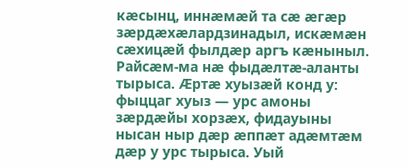кӕсынц, иннӕмӕй та сӕ ӕгӕр зӕрдӕхӕлардзинадыл, искӕмӕн сӕхицӕй фылдӕр аргъ кӕныныл. Райсӕм-ма нӕ фыдӕлтӕ-аланты тырыса. Ӕртӕ хуызӕй конд у: фыццаг хуыз — урс амоны зӕрдӕйы хорзӕх, фидауыны нысан ныр дӕр ӕппӕт адӕмтӕм дӕр у урс тырыса. Уый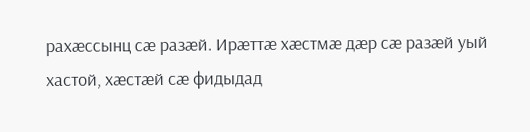рахӕссынц сӕ разӕй. Ирӕттӕ хӕстмӕ дӕр сӕ разӕй уый хастой, хӕстӕй сӕ фидыдад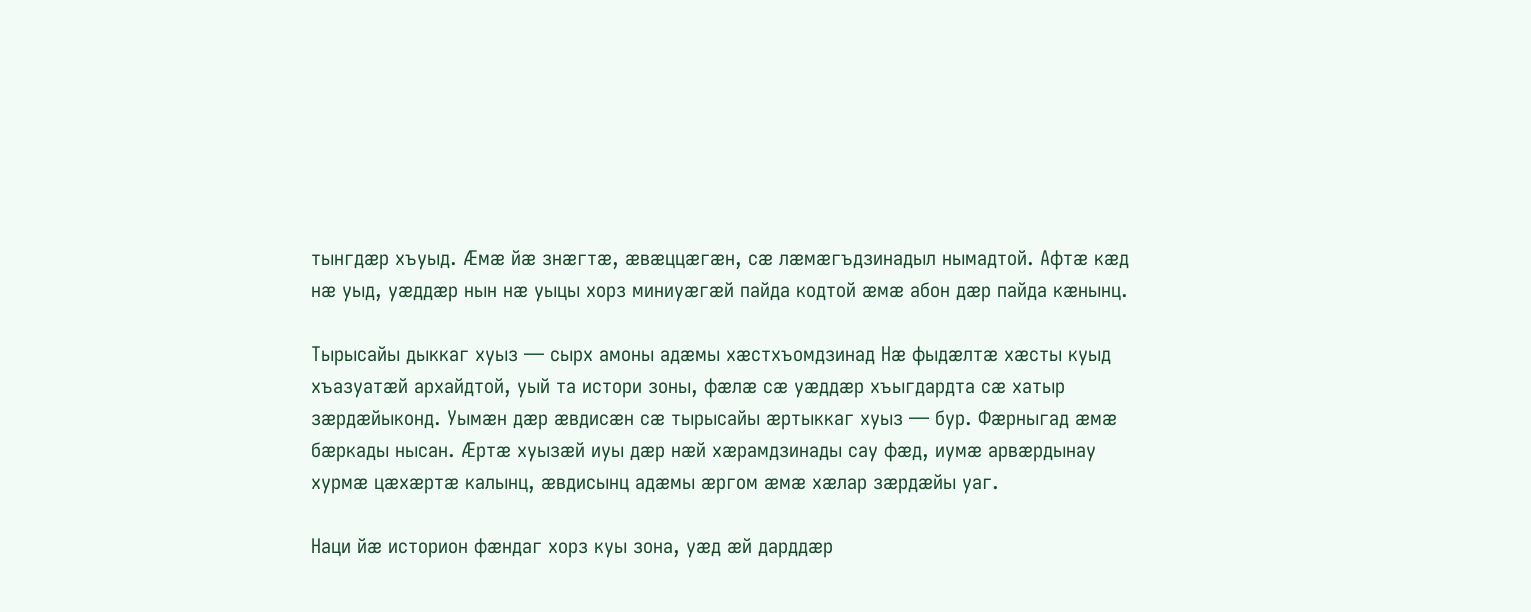тынгдӕр хъуыд. Ӕмӕ йӕ знӕгтӕ, ӕвӕццӕгӕн, сӕ лӕмӕгъдзинадыл нымадтой. Афтӕ кӕд нӕ уыд, уӕддӕр нын нӕ уыцы хорз миниуӕгӕй пайда кодтой ӕмӕ абон дӕр пайда кӕнынц.

Тырысайы дыккаг хуыз — сырх амоны адӕмы хӕстхъомдзинад Нӕ фыдӕлтӕ хӕсты куыд хъазуатӕй архайдтой, уый та истори зоны, фӕлӕ сӕ уӕддӕр хъыгдардта сӕ хатыр зӕрдӕйыконд. Уымӕн дӕр ӕвдисӕн сӕ тырысайы ӕртыккаг хуыз — бур. Фӕрныгад ӕмӕ бӕркады нысан. Ӕртӕ хуызӕй иуы дӕр нӕй хӕрамдзинады сау фӕд, иумӕ арвӕрдынау хурмӕ цӕхӕртӕ калынц, ӕвдисынц адӕмы ӕргом ӕмӕ хӕлар зӕрдӕйы уаг.

Наци йӕ историон фӕндаг хорз куы зона, уӕд ӕй дарддӕр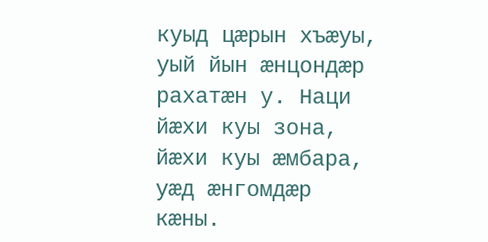куыд цӕрын хъӕуы, уый йын ӕнцондӕр рахатӕн у. Наци йӕхи куы зона, йӕхи куы ӕмбара, уӕд ӕнгомдӕр кӕны.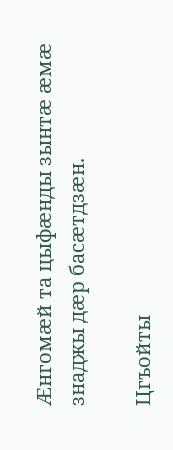Ӕнгомӕй та цыфӕнды зынтӕ ӕмӕ знаджы дӕр басӕтдзӕн.

Цгъойты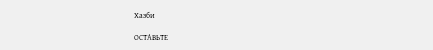Хазби

ОСТАВЬТЕ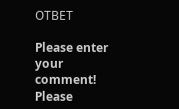ОТВЕТ

Please enter your comment!
Please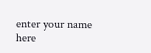enter your name here